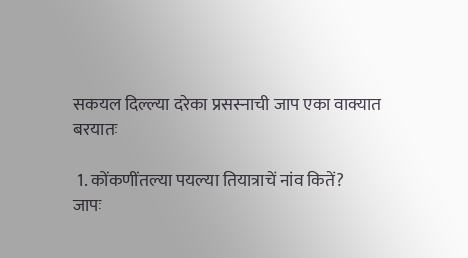सकयल दिल्ल्या दरेका प्रसस्नाची जाप एका वाक्यात बरयातः

 1. कोंकणींतल्या पयल्या तियात्राचें नांव कितें?
जापः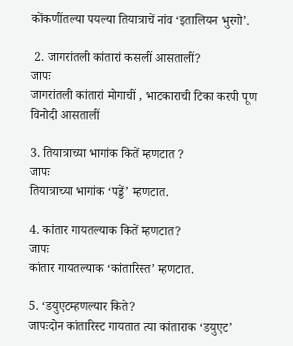कोंकणींतल्या पयल्या तियात्राचें नांव ‘इतालियन भुरगो’.

 2. जागरांतली कांतारां कसलीं आसतालीं?
जापः
जागरांतली कांतारां मोगाचीं , भाटकाराची टिका करपी पूण विनोदी आसतालीं

3. तियात्राच्या भागांक कितें म्हणटात ?
जापः
तियात्राच्या भागांक ‘पड्डें’ म्हणटात.

4. कांतार गायतल्याक कितें म्हणटात?
जापः
कांतार गायतल्याक ‘कांतारिस्त’ म्हणटात.

5. ‘डयुएटम्हणल्यार किते?
जापःदोन कांतारिस्ट गायतात त्या कांताराक ‘डयुएट’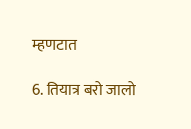म्हणटात

6. तियात्र बरो जालो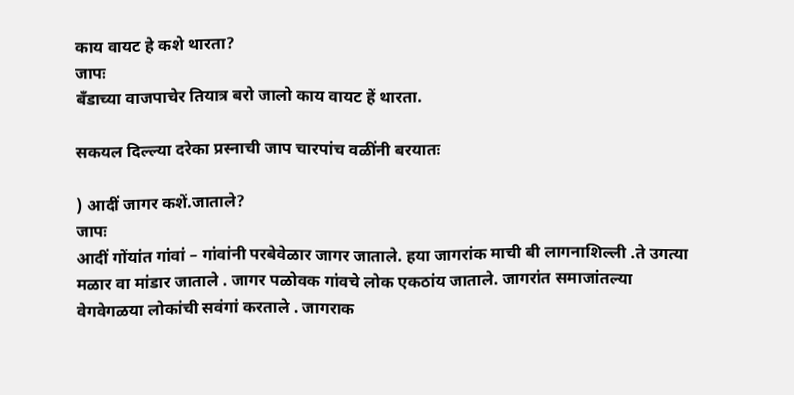काय वायट हे कशे थारता?
जापः
बँडाच्या वाजपाचेर तियात्र बरो जालो काय वायट हें थारता.

सकयल दिल्ल्या दरेका प्रस्नाची जाप चारपांच वळींनी बरयातः

) आदीं जागर कशें.जाताले?
जापः
आदीं गोंयांत गांवां – गांवांनी परबेवेळार जागर जाताले. हया जागरांक माची बी लागनाशिल्ली .ते उगत्या मळार वा मांडार जाताले . जागर पळोवक गांवचे लोक एकठांय जाताले. जागरांत समाजांतल्या वेगवेगळया लोकांची सवंगां करताले . जागराक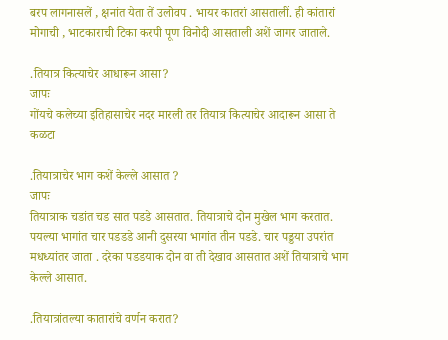बरप लागनासलें , क्षनांत येता तें उलोवप . भायर कातरां आसतालीं. ही कांतारां मोगाची , भाटकाराची टिका करपी पूण विनोदी आसताली अशें जागर जाताले.

.तियात्र कित्याचेर आधारून आसा?
जापः
गोंयचे कलेच्या इतिहासाचेर नदर मारली तर तियात्र कित्याचेर आदारून आसा ते कळटा

.तियात्राचेर भाग कशें केल्ले आसात ?
जापः
तियात्राक चडांत चड सात पडडे आसतात. तियात्राचे दोन मुखेल भाग करतात. पयल्या भागांत चार पडडडे आनी दुसरया भागांत तीन पडडे. चार पड्डया उपरांत मधध्यांतर जाता . दरेका पडडयाक दोन वा ती देखाव आसतात अशें तियात्राचे भाग केल्ले आसात.

.तियात्रांतल्या कातारांचे वर्णन करात?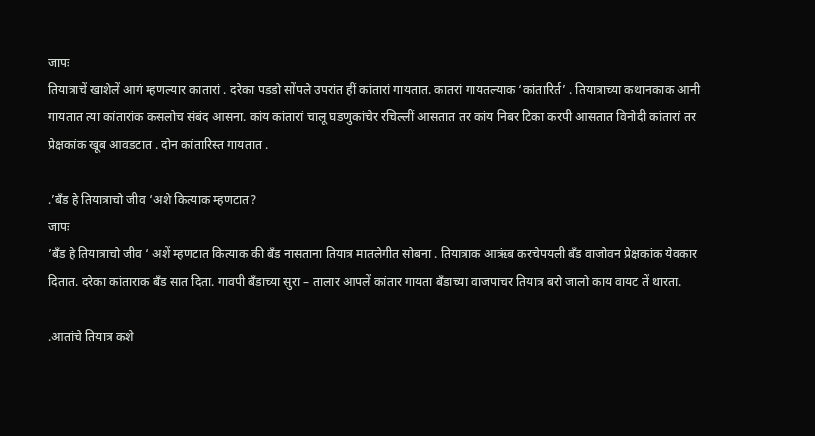जापः
तियात्राचें खाशेलें आगं म्हणल्यार कातारां . दरेका पडडो सोंपले उपरांत हीं कांतारां गायतात. कातरां गायतल्याक ‘कांतारिर्त’ . तियात्राच्या कथानकाक आनी गायतात त्या कांतारांक कसलोच संबंद आसना. कांय कांतारां चालू घडणुकांचेर रचिल्लीं आसतात तर कांय निबर टिका करपी आसतात विनोदी कांतारां तर प्रेक्षकांक खूब आवडटात . दोन कांतारिस्त गायतात .

.’बँड हे तियात्राचो जीव ‘अशे कित्याक म्हणटात?
जापः
’बँड हे तियात्राचो जीव ‘ अशें म्हणटात कित्याक की बँड नासताना तियात्र मातलेगीत सोबना . तियात्राक आऋंब करचेपयली बँड वाजोवन प्रेक्षकांक येवकार दितात. दरेका कांताराक बँड सात दिता. गावपी बँडाच्या सुरा – तालार आपलें कांतार गायता बँडाच्या वाजपाचर तियात्र बरो जालो काय वायट तें थारता.

.आतांचे तियात्र कशे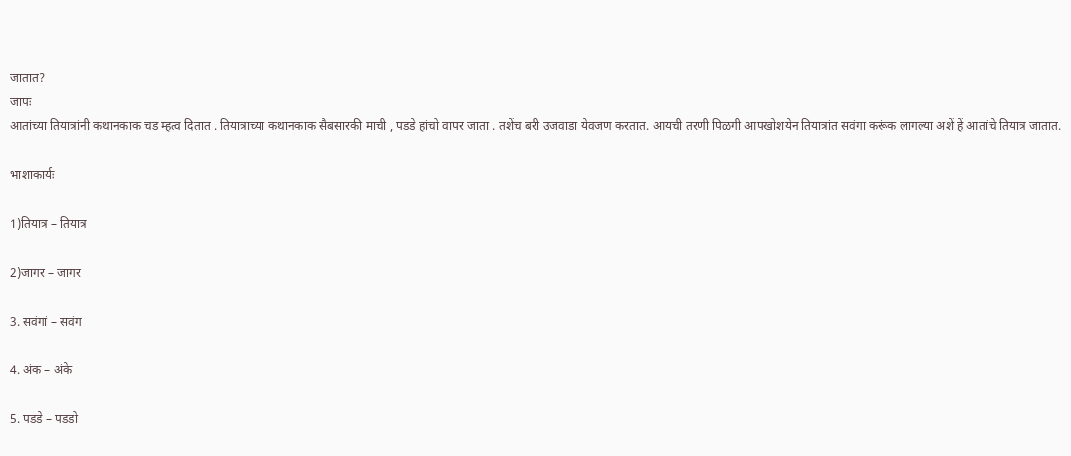जातात?
जापः
आतांच्या तियात्रांनी कथानकाक चड म्हत्व दितात . तियात्राच्या कथानकाक सैबसारकी माची , पडडे हांचो वापर जाता . तशेंच बरी उजवाडा येवजण करतात. आयची तरणी पिळगी आपखोशयेन तियात्रांत सवंगा करूंक लागल्या अशें हें आतांचे तियात्र जातात.

भाशाकार्यः

1)तियात्र – तियात्र

2)जागर – जागर

3. सवंगां – सवंग

4. अंक – अंके

5. पडडे – पडडो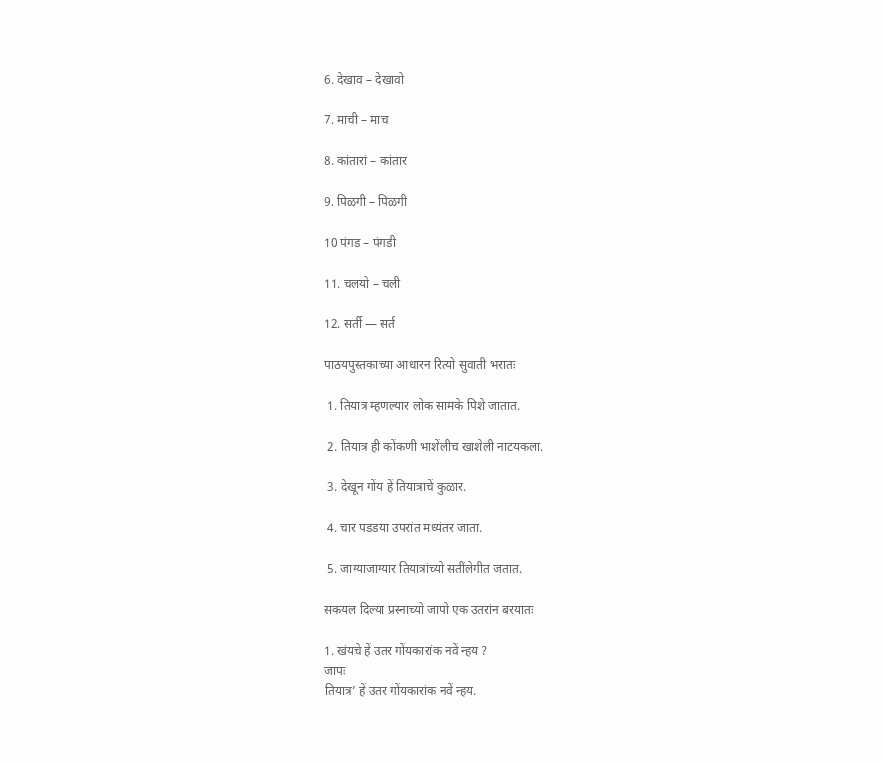6. देखाव – देखावो

7. माची – माच

8. कांतारां – कांतार

9. पिळगी – पिळगी

10 पंगड – पंगडी

11. चलयो – चली

12. सर्ती — सर्त

पाठयपुस्तकाच्या आधारन रित्यो सुवाती भरातः

 1. तियात्र म्हणल्यार लोक सामके पिशे जातात.

 2. तियात्र ही कोंकणी भाशेंलीच खाशेली नाटयकला.

 3. देखून गोंय हें तियात्राचें कुळार.

 4. चार पडडया उपरांत मध्यंतर जाता.

 5. जाग्याजाग्यार तियात्रांच्यो सतींलेगीत जतात.

सकयल दिल्या प्रस्नाच्यो जापो एक उतरांन बरयातः

1. खंयचे हें उतर गोंयकारांक नवें न्हय ?
जापः
तियात्र’ हें उतर गोंयकारांक नवें न्हय.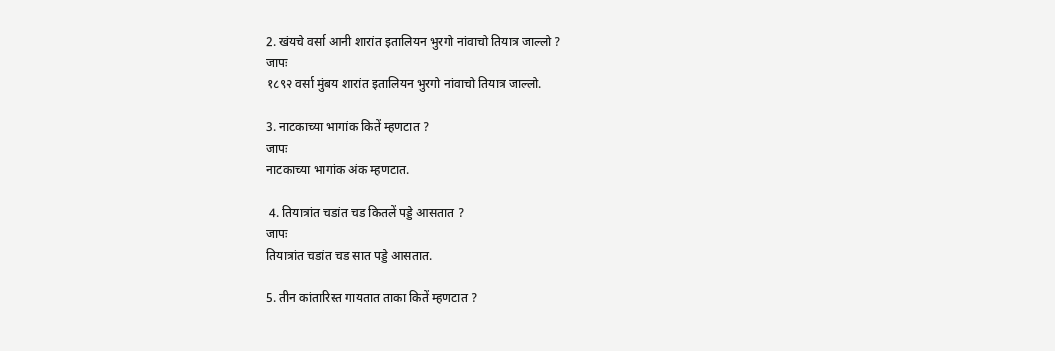2. खंयचे वर्सा आनी शारांत इतालियन भुरगो नांवाचो तियात्र जाल्लो ?
जापः
१८९२ वर्सा मुंबय शारांत इतालियन भुरगो नांवाचो तियात्र जाल्लो.

3. नाटकाच्या भागांक कितें म्हणटात ?
जापः
नाटकाच्या भागांक अंक म्हणटात.

 4. तियात्रांत चडांत चड कितलें पड्डे आसतात ?
जापः
तियात्रांत चडांत चड सात पड्डे आसतात.

5. तीन कांतारिस्त गायतात ताका कितें म्हणटात ?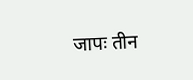जापः तीन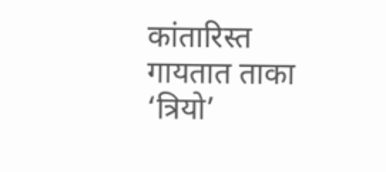कांतारिस्त गायतात ताका ‘त्रियो’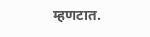म्हणटात.